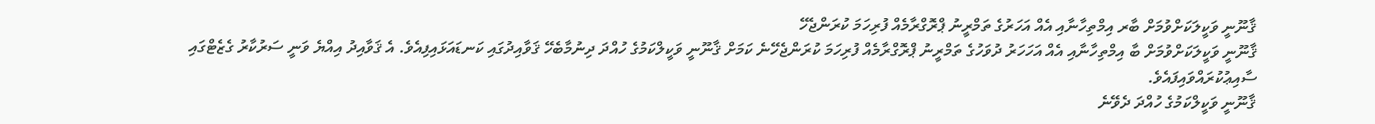ޤާނޫނީ ވަކީލަކަށްވުމަށް ބާރ އިމްތިހާނާއި އެއް އަހަރުގެ ތަމްރީނު ޕްރޮގްރާމެއް ފުރިހަމަ ކުރަންޖެހޭ
ޤާނޫނީ ވަކީލަކަށްވުމަށް ބާ އިމްތިހާނާއި އެއް އަހަހަރު ދުވަހުގެ ތަމްރީނު ޕްރޮގްރާމެއް ފުރިހަމަ ކުރަންޖެހޭނެ ކަމަށް ޤާނޫނީ ވަކީލްކަމުގެ ހުއްދަ ދިނުމާބެހޭ ޤަވާއިދުގައި ކަނޑައަޅައިފިއެވެ. އެ ޤަވާއިދު އިއްޔެ ވަނީ ސަރުކާރު ގެޒެޓްގައި ސާއިޢުކުރައްވައިފައެވެ.
ޤާނޫނީ ވަކީލްކަމުގެ ހުއްދަ ދެވޭނެ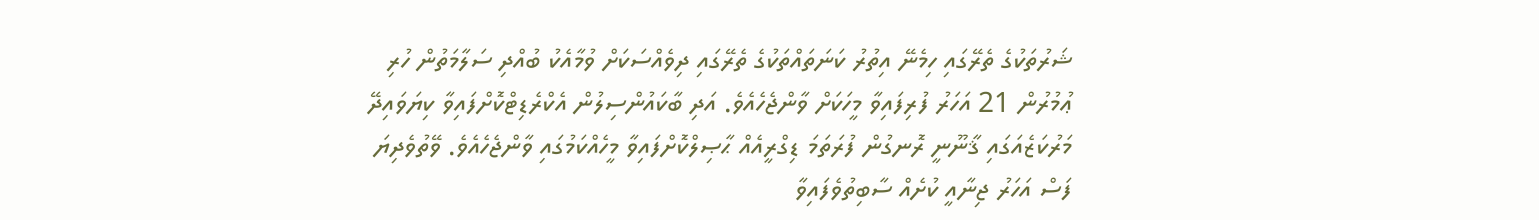ޝަރުތަކުގެ ތެރޭގައި ހިމެނޭ އިތުރު ކަނަތައްތަކުގެ ތެރޭގައި ދިވެއްސަކަށް ވުމާއެކު ބުއްދި ސަލާމަތުން ހުރި ޢުމުރުން 21 އަހަރު ފުރިފައިވާ މީހަކަށް ވާންޖެހެއެވެ. އަދި ބާކައުންސިލުން އެކްރެޑިޓްކޮށްފައިވާ ކިޔަވައިދޭ މަރުކަޒެއަގައި ޤާނޫނީ ރޮނގުން ފުރަތަމަ ޑިގްރީއެއް ޙާޞިލްކޮށްފައިވާ މީހެއްކަމުގައި ވާންޖެހެއެވެ. ވޭތުވެދިޔަ ފަސް އަހަރު ޖިނާއީ ކުށެއް ސާބިތުވެފައިވާ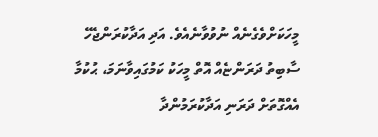މީހަކަށްވެގެނެއް ނުވުވާނެއެވެ. އަދި އަދާކުރަންޖެހޭ ސާބިތު ދަރަންޏެއް އޮތް މީހަކު ކަމުގައިވާނަމަ، ޙުކުމާ އެއްގޮތަށް ދަރަނި އަދާކުރަމުންދާ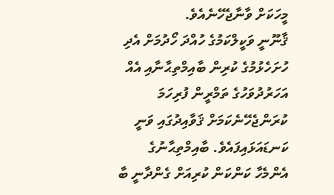މީހަކަށް ވާނާޖެހޭނެއެވެ.
ޤާނޫނީ ވަކީލްކަމުގެ ހުއްދަ ހޯދުމަށް އެދި ހުށަހެޅުމުގެ ކުރިން ބާއިމްތިޙާނާއި އެއް އަހަރުދުވަހުގެ ތަމްރީން ފުރިހަމަ ކުރަންޖެހޭނެކަމަށް ޤަވާއިދުގައި ވަނީ ކަނޑައަޅައިފައެވެ. ބާއިމްތިޙާނުގެ އެންމެހާ ކަންކަން ކުރިއަށް ގެންދާނީ ބާ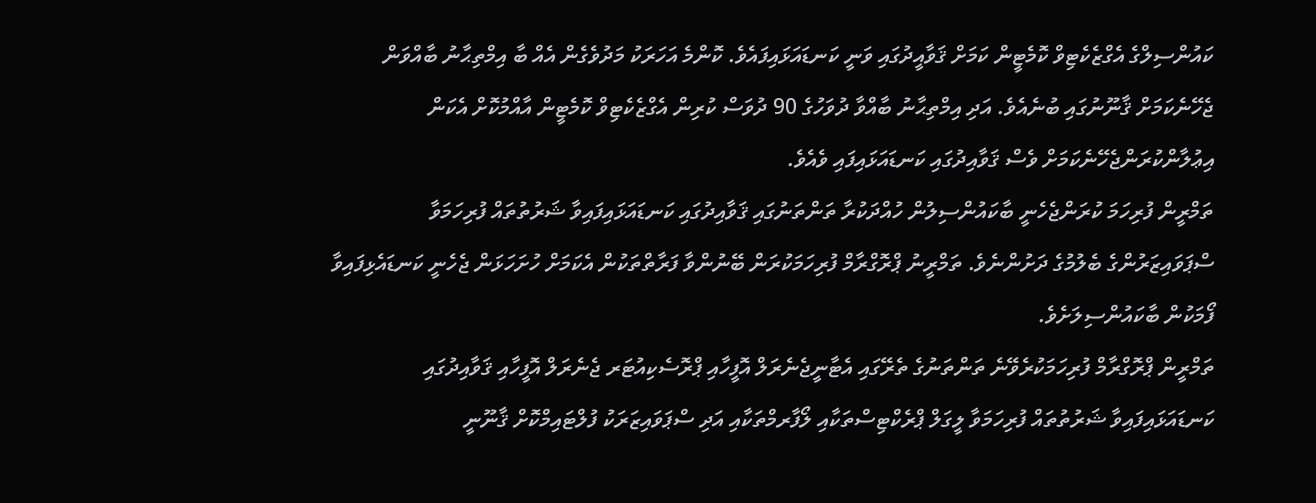ކައުންސިލްގެ އެގްޒެކެޓިވް ކޮމެޓީން ކަމަށް ޤަވާއީދުގައި ވަނީ ކަނޑައަޅައިފައެވެ. ކޮންމެ އަހަރަކު މަދުވެގެން އެއް ބާ އިމްތިޙާނު ބާއްވަން ޖެހޭނެކަމަށް ޤާނޫނުގައި ބުނެއެވެ. އަދި އިމްތިޙާނު ބާއްވާ ދުވަހުގެ 90 ދުވަސް ކުރިން އެގްޒެކެޓިވް ކޮމެޓީން އާއްމުކޮށް އެކަން އިޢުލާންކުރަންޖެހޭނެކަމަށް ވެސް ޤަވާއިދުގައި ކަނޑައަޅައިފައި ވެއެވެ.
ތަމްރީން ފުރިހަމަ ކުރަންޖެހެނީ ބާކައުންސިލުން ހުއްދަކުރާ ތަންތަނުގައި ޤަވާއިދުގައި ކަނޑައަޅައިފައިވާ ޝަރުތުތައް ފުރިހަމަވާ ސްޕަވައިޒަރުންގެ ބެލުމުގެ ދަށުންނެވެ. ތަމްރީނު ޕްރޮގްރާމް ފުރިހަމަކުރަން ބޭނުންވާ ފަރާތްތަކުން އެކަމަށް ހުށަހަޅަން ޖެހެނީ ކަނޑައެޅިފައިވާ ފޯމަކުން ބާކައުންސިލަށެވެ.
ތަމްރީން ޕްރޮގްރާމް ފުރިހަމަކުރެވޭނެ ތަންތަނުގެ ތެރޭގައި އެޓާނީޖެނެރަލް އޮފީހާއި ޕްރޮސެކިއުޓަރ ޖެނެރަލް އޮފީހާއި ޤަވާއިދުގައި ކަނޑައަޅައިފައިވާ ޝަރުތުތައް ފުރިހަމަވާ ލީގަލް ޕްރެކްޓިސްތަކާއި ލޯފާރމްތަކާއި އަދި ސްޕަވައިޒަރަކު ފުލްޓައިމްކޮށް ޤާނޫނީ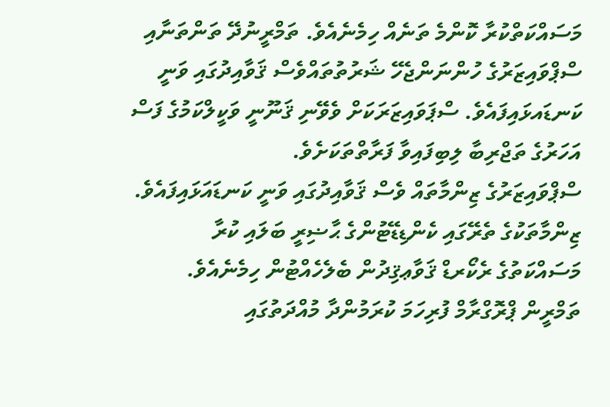މަސައްކަތްކުރާ ކޮންމެ ތަނެއް ހިމެނެއެވެ. ތަމްރީނުދޭ ތަންތަނާއި ސްޕްވައިޒަރުގެ ހުންނަންޖެހޭ ޝަރުތުތައްވެސް ޤަވާއިދުގައި ވަނީ ކަނޑައޅައިފައެވެ. ސްޕަވައިޒަރަކަށް ވެވޭނި ޤަނޫނީ ވަކީލްކަމުގެ ފަސް އަހަރުގެ ތަޖްރިބާ ލިބިފައިވާ ފަރާތްތަކަށެވެ.
ސްޕްވައިޒަރުގެ ޒިންމާތައް ވެސް ޤަވާއިދުގައި ވަނީ ކަނޑައަޅައިފައެވެ. ޒިންމާތަކުގެ ތެރޭގައި ކެންޑިޑޭޓުންގެ ޙާޟިރީ ބަލައި ކުރާ މަސައްކަތުގެ ރެކޯރޑް ޤަވާޢޤިދުން ބެލެހެއްޓުން ހިމެނެއެވެ. ތަމްރީން ޕްރޮގްރާމް ފުރިހަމަ ކުރަމުންދާ މުއްދަތުގައި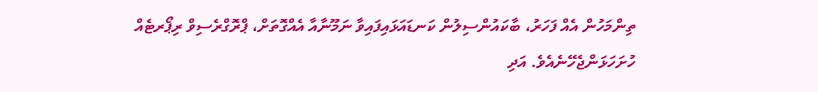ތިންމަހުން އެއް ފަހަރު، ބާކައުންސިލުން ކަނޑައަޅައިފައިވާ ނަމޫނާއާ އެއްގޮތަށް، ޕްރޮގްރެސިވް ރިޕޯރޓެއް ހުށަހަޅަންޖެހޭނެއެވެ. އަދި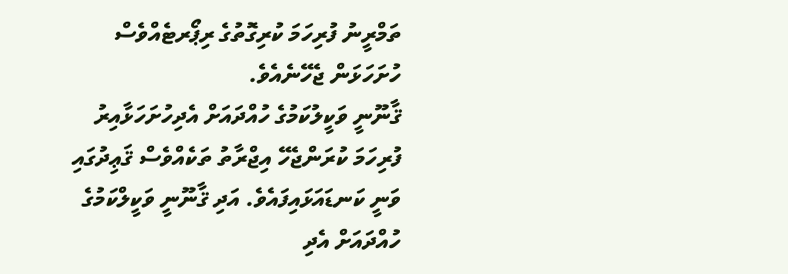ތަމްރީނު ފުރިހަމަ ކުރިގޮތުގެ ރިޕޯރޓެއްވެސް ހުށަހަޅަން ޖެހޭނެއެވެ.
ޤާނޫނީ ވަކީލުކަމުގެ ހުއްދައަށް އެދިހުށަހަޅާއިރު ފުރިހަމަ ކުރަންޖެހޭ އިޖްރާތު ތަކެއްވެސް ޤަޢިދުގައި ވަނީ ކަނޑައަޅައިފައެވެ. އަދި ޤާނޫނީ ވަކީލްކަމުގެ ހުއްދައަށް އެދި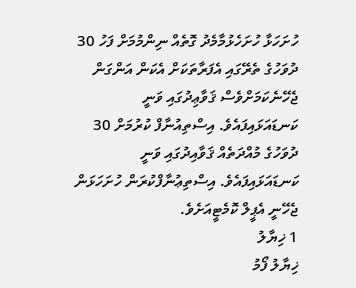ހުށަހަޅާ ހުށަހެޅުމާމެދު ގޮތެއް ނިންމުމަށް ފަހު 30 ދުވަހުގެ ތެރޭގައި އެފަރާތަކަށް އެކަން އަންގަން ޖެހޭނެކަމަށްވެސް ޤަވާޢިދުގައި ވަނީ ކަނޑައަޅައިފައެވެ. އިސްތިއުނާފް ކުރުމަށް 30 ދުވަހުގެ މުއްދަތެއް ޤަވާއިދުގައި ވަނީ ކަނޑައަޅައިފައެވެ. އިސްތިޢުނާފްކުރަން ހުށަހަޅަން ޖެހޭނީ އެޕީލް ކޮމެޓީއަށެވެ.
1 ޚިޔާލު
ޚިޔާލު ފޯމު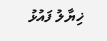ޚިޔާލު ފައުޅު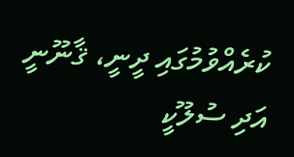ކުރެއްވުމުގައި ދީނީ، ޤާނޫނީ އަދި ސުލޫކީ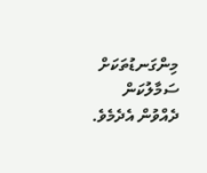މިންގަނޑުތަކަށް ސަމާލުކަން ދެއްވުން އެދެމެވެ.